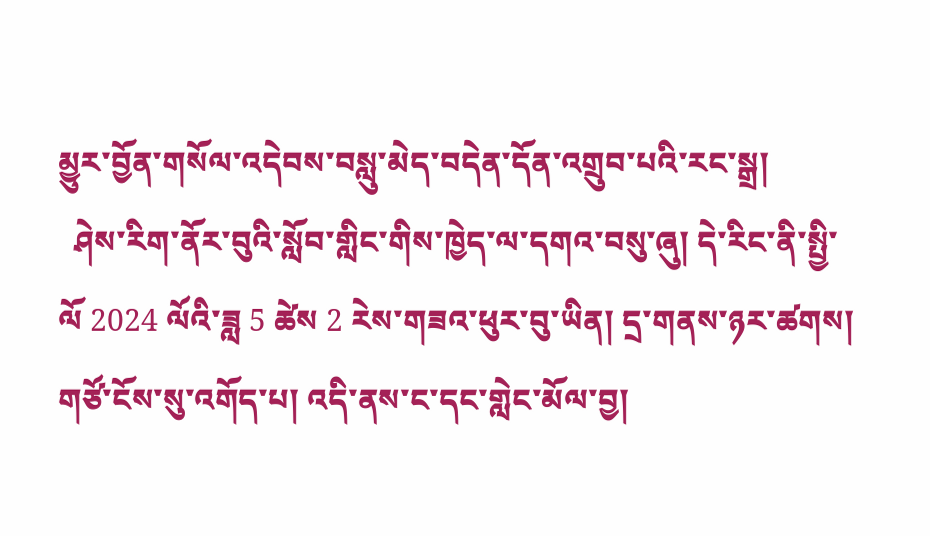མྱུར་བྱོན་གསོལ་འདེབས་བསླུ་མེད་བདེན་དོན་འགྲུབ་པའི་རང་སྒྲ།
  ཤེས་རིག་ནོར་བུའི་སློབ་གླིང་གིས་ཁྱེད་ལ་དགའ་བསུ་ཞུ། དེ་རིང་ནི་སྤྱི་ལོ 2024 ལོའི་ཟླ 5 ཚེས 2 རེས་གཟའ་ཕུར་བུ་ཡིན། དྲ་གནས་ཉར་ཚགས།  གཙོ་ངོས་སུ་འགོད་པ། འདི་ནས་ང་དང་གླེང་མོལ་བྱ།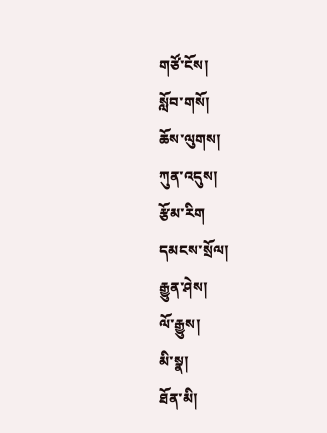གཙོ་ངོས།
སློབ་གསོ།
ཆོས་ལུགས།
ཀུན་འདུས།
རྩོམ་རིག
དམངས་སྲོལ།
རྒྱུན་ཤེས།
ལོ་རྒྱུས།
མི་སྣ།
ཐོན་མི།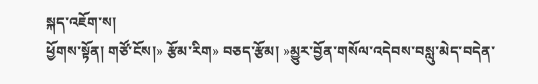སྐད་འཇོག་ས།
ཕྱོགས་སྟོན། གཙོ་ངོས།» རྩོམ་རིག» བཅད་རྩོམ། »མྱུར་བྱོན་གསོལ་འདེབས་བསླུ་མེད་བདེན་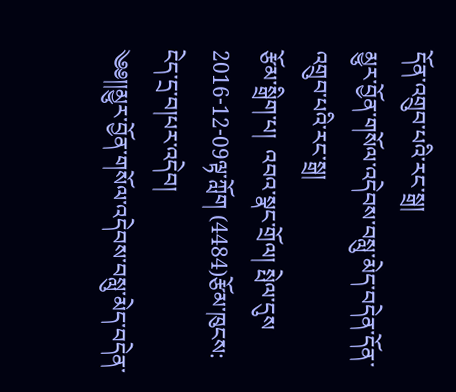དོན་འགྲུབ་པའི་རང་སྒྲ།
མྱུར་བྱོན་གསོལ་འདེབས་བསླུ་མེད་བདེན་དོན་འགྲུབ་པའི་རང་སྒྲ།
རྩོམ་སྒྲིག་པ།  འབའ་སྣང་གྲོལ། སྤེལ་དུས 2016-12-09ལྟ་ཀློག (4484)རྩོམ་ཁུངས: ངེད་དྲ་བ།པར་འདེབ།
༄༅།།མྱུར་བྱོན་གསོལ་འདེབས་བསླུ་མེད་བདེན་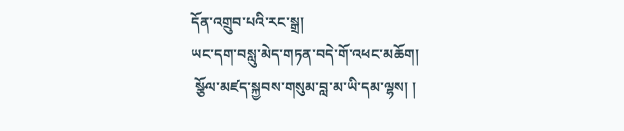དོན་འགྲུབ་པའི་རང་སྒྲ།
ཡང་དག་བསླུ་མེད་གཏན་བདེ་གོ་འཕང་མཆོག།
 སྩོལ་མཛད་སྐྱབས་གསུམ་བླ་མ་ཡི་དམ་ལྷས། །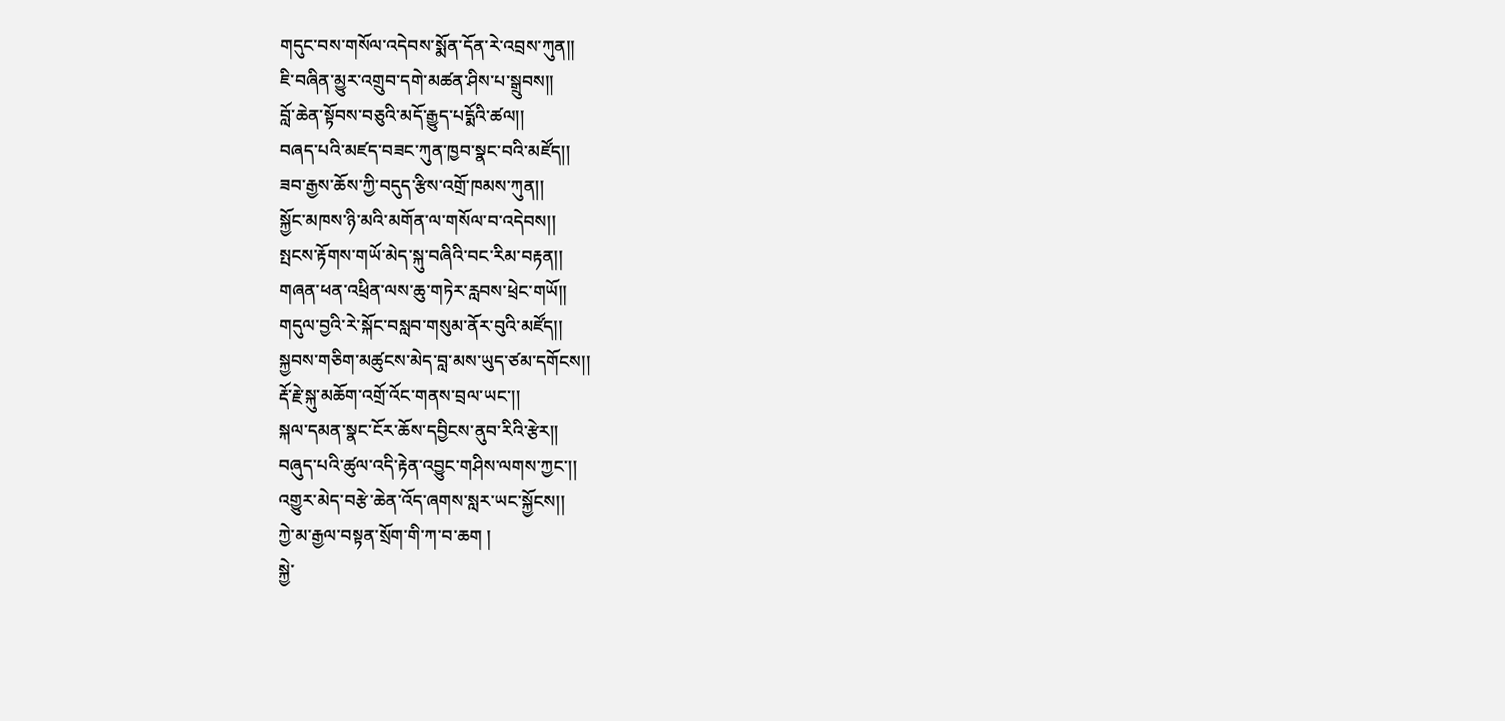གདུང་བས་གསོལ་འདེབས་སྨོན་དོན་རེ་འབྲས་ཀུན།།
ཇི་བཞིན་མྱུར་འགྲུབ་དགེ་མཚན་ཤིས་པ་སྒྲུབས།།
བློ་ཆེན་སྟོབས་བཅུའི་མདོ་རྒྱུད་པདྨོའི་ཚལ།།
བཞད་པའི་མཛད་བཟང་ཀུན་ཁྱབ་སྣང་བའི་མཛོད།།
ཟབ་རྒྱས་ཆོས་ཀྱི་བདུད་རྩིས་འགྲོ་ཁམས་ཀུན།།
སྐྱོང་མཁས་ཉི་མའི་མགོན་ལ་གསོལ་བ་འདེབས།།
སྤངས་རྟོགས་གཡོ་མེད་སྐུ་བཞིའི་བང་རིམ་བརྟན།།
གཞན་ཕན་འཕྲིན་ལས་ཆུ་གཏེར་རླབས་ཕྲེང་གཡོ།།
གདུལ་བྱའི་རེ་སྐོང་བསླབ་གསུམ་ནོར་བུའི་མཛོད།།
སྐྱབས་གཅིག་མཚུངས་མེད་བླ་མས་ཡུད་ཙམ་དགོངས།།
རྡོ་རྗེ་སྐུ་མཆོག་འགྲོ་འོང་གནས་བྲལ་ཡང་།།
སྐལ་དམན་སྣང་ངོར་ཆོས་དབྱིངས་ནུབ་རིའི་རྩེར།།
བཞུད་པའི་ཚུལ་འདི་རྟེན་འབྱུང་གཤིས་ལགས་ཀྱང་།།
འགྱུར་མེད་བརྩེ་ཆེན་འོད་ཞགས་སླར་ཡང་སྐྱོངས།།
ཀྱེ་མ་རྒྱལ་བསྟན་སྲོག་གི་ཀ་བ་ཆག །
སྐྱེ་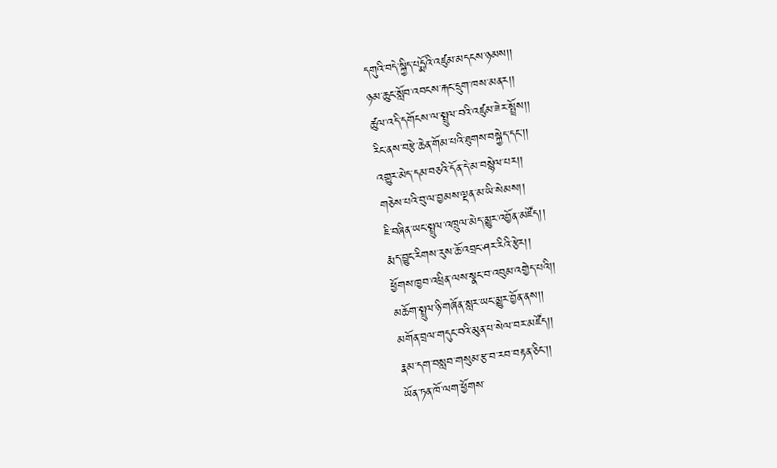དགུའི་བདེ་སྐྱིད་པདྨོའི་འཛུམ་མདངས་ཉམས།།
ཉམ་ཆུང་སློབ་འབངས་རྐང་དྲུག་ཁས་མནར།།
ཚུལ་འདི་དགོངས་ལ་སྤྲུལ་བའི་འཛུམ་ཟེར་སྤྲོས།།
རིང་ནས་བརྩེ་ཆེན་གོམ་པའི་ཐུགས་བསྐྱེད་དང་།།
འགྱུར་མེད་དམ་བཅའི་དོན་དེ་མ་བསྙེལ་པར།།
གཅེས་པའི་བུ་ལ་བྱམས་ལྡན་མ་ཡི་སེམས།།
ཇི་བཞིན་ཡང་སྤྲུལ་འཁྲུལ་མེད་མྱུར་འབྱོན་མཛོད།།
རྨད་བྱུང་རིགས་རུས་ཆོ་འབྲང་ཤར་རིའི་རྩེར།།
ཕྱོགས་ཁྱབ་འཕྲིན་ལས་སྣང་བ་འབུམ་འགྱེད་པའི།།
མཆོག་སྤྲུལ་ཉི་གཞོན་སླར་ཡང་མྱུར་བྱོན་ནས།།
མགོན་བྲལ་གདུང་བའི་མུན་པ་སེལ་བར་མཛོད།།
རྣམ་དག་བསླབ་གསུམ་རྩ་བ་རབ་བརྟན་ཅིང་།།
ཡོན་ཏན་ཁོ་ལག་ཕྱོགས་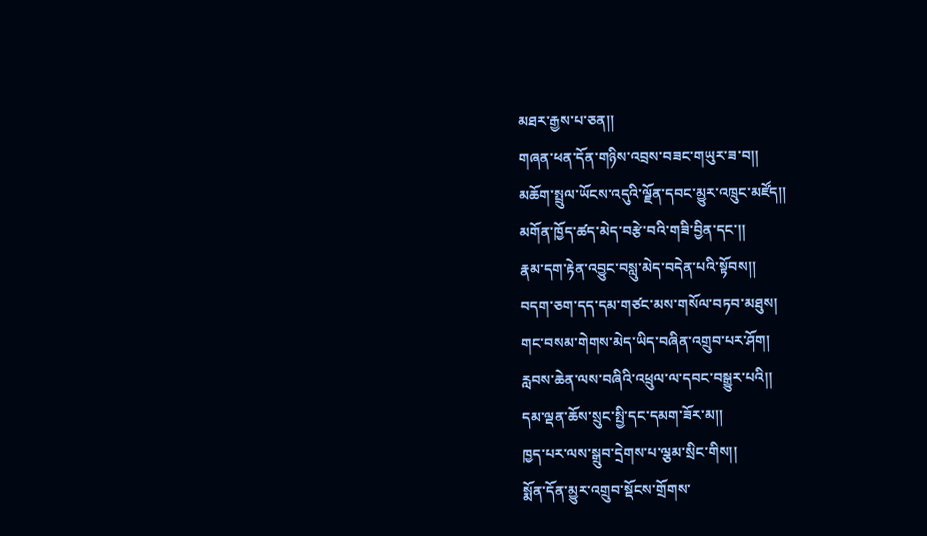མཐར་རྒྱས་པ་ཅན།།
གཞན་ཕན་དོན་གཉིས་འབྲས་བཟང་གཡུར་ཟ་བ།།
མཆོག་སྤྲུལ་ཡོངས་འདུའི་ལྗོན་དབང་མྱུར་འཁྲུང་མཛོད།།
མགོན་ཁྱོད་ཚད་མེད་བརྩེ་བའི་གཟི་བྱིན་དང་།།
རྣམ་དག་རྟེན་འབྱུང་བསླུ་མེད་བདེན་པའི་སྟོབས།།
བདག་ཅག་དད་དམ་གཙང་མས་གསོལ་བཏབ་མཐུས།
གང་བསམ་གེགས་མེད་ཡིད་བཞིན་འགྲུབ་པར་ཤོག།
རླབས་ཆེན་ལས་བཞིའི་འཕྲུལ་ལ་དབང་བསྒྱུར་པའི།།
དམ་ལྡན་ཆོས་སྲུང་སྤྱི་དང་དམག་ཟོར་མ།།
ཁྱད་པར་ལས་སྒྲུབ་དྲེགས་པ་ལྕམ་སྲིང་གིས།།
སྨོན་དོན་མྱུར་འགྲུབ་སྡོངས་གྲོགས་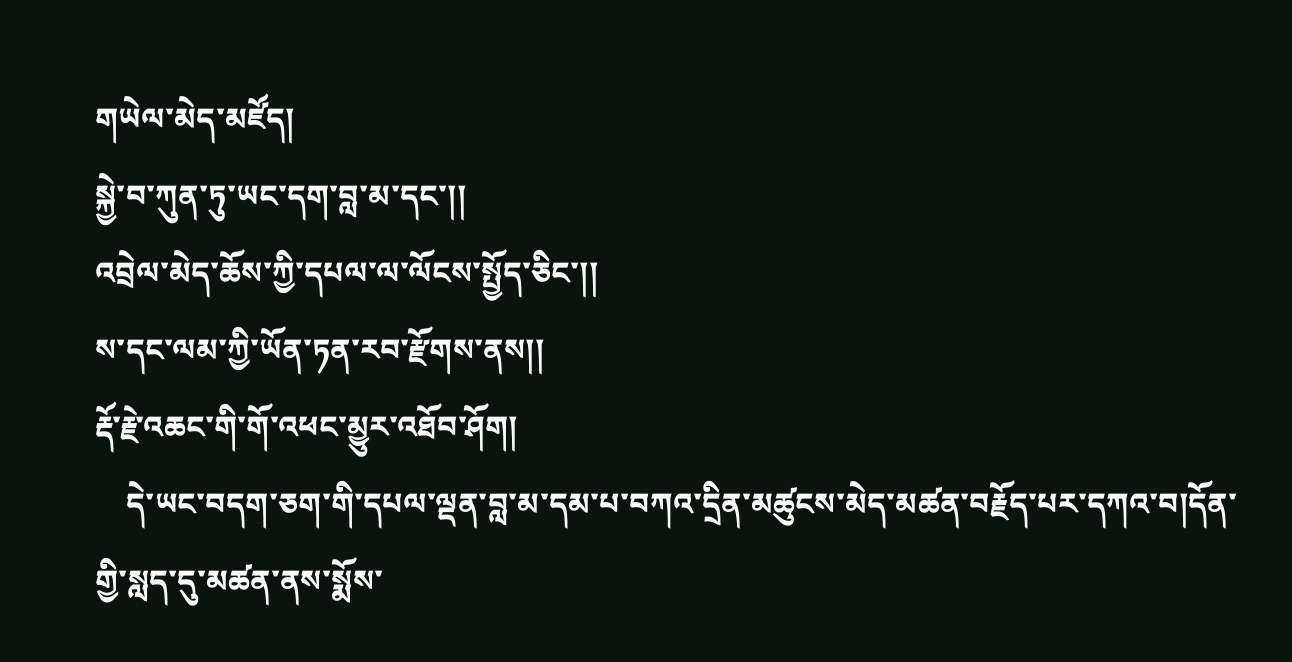གཡེལ་མེད་མཛོད།
སྐྱེ་བ་ཀུན་ཏུ་ཡང་དག་བླ་མ་དང་།།
འབྲེལ་མེད་ཆོས་ཀྱི་དཔལ་ལ་ལོངས་སྤྱོད་ཅིང་།།
ས་དང་ལམ་ཀྱི་ཡོན་ཏན་རབ་རྫོགས་ནས།།
རྡོ་རྗེ་འཆང་གི་གོ་འཕང་མྱུར་འཐོབ་ཤོག།
    དེ་ཡང་བདག་ཅག་གི་དཔལ་ལྡན་བླ་མ་དམ་པ་བཀའ་དྲིན་མཚུངས་མེད་མཚན་བརྗོད་པར་དཀའ་བ།དོན་གྱི་སླད་དུ་མཚན་ནས་སྨོས་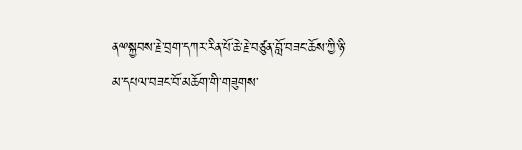ནྋསྐྱབས་རྗེ་བྲག་དཀར་རིན་པོ་ཆེ་རྗེ་བཙུན་བློ་བཟང་ཆོས་ཀྱི་ཉི་མ་དཔལ་བཟང་བོ་མཆོག་གི་གཟུགས་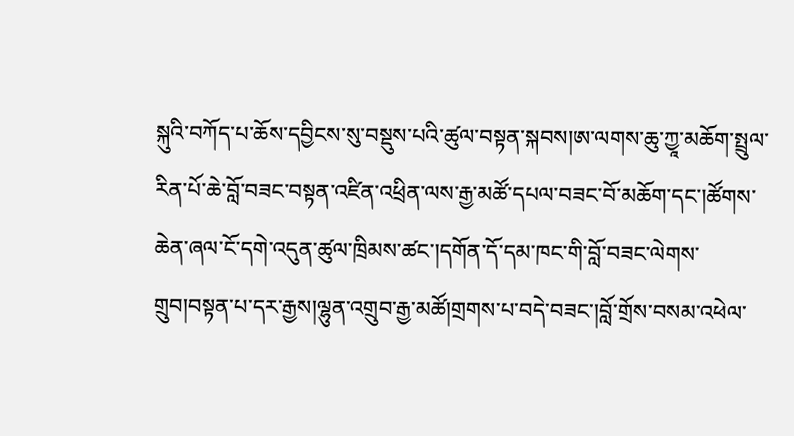སྐུའི་བཀོད་པ་ཆོས་དབྱིངས་སུ་བསྡུས་པའི་ཚུལ་བསྟན་སྐབས།ཨ་ལགས་ཆུ་ཀྱཱ་མཆོག་སྤྲུལ་རིན་པོ་ཆེ་བློ་བཟང་བསྟན་འཛིན་འཕྲིན་ལས་རྒྱ་མཚོ་དཔལ་བཟང་བོ་མཆོག་དང་།ཚོགས་ཆེན་ཞལ་ངོ་དགེ་འདུན་ཚུལ་ཁྲིམས་ཚང་།དགོན་དོ་དམ་ཁང་གི་བློ་བཟང་ལེགས་གྲུབ།བསྟན་པ་དར་རྒྱས།ལྷུན་འགྲུབ་རྒྱ་མཚོ།གྲགས་པ་བདེ་བཟང་།བློ་གྲོས་བསམ་འཕེལ་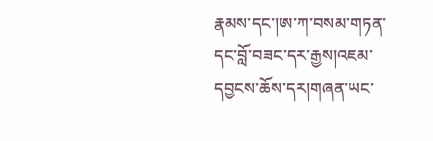རྣམས་དང་།ཨ་ཀ་བསམ་གཏན་དང་བློ་བཟང་དར་རྒྱས།འཇམ་དབྱངས་ཆོས་དར།གཞན་ཡང་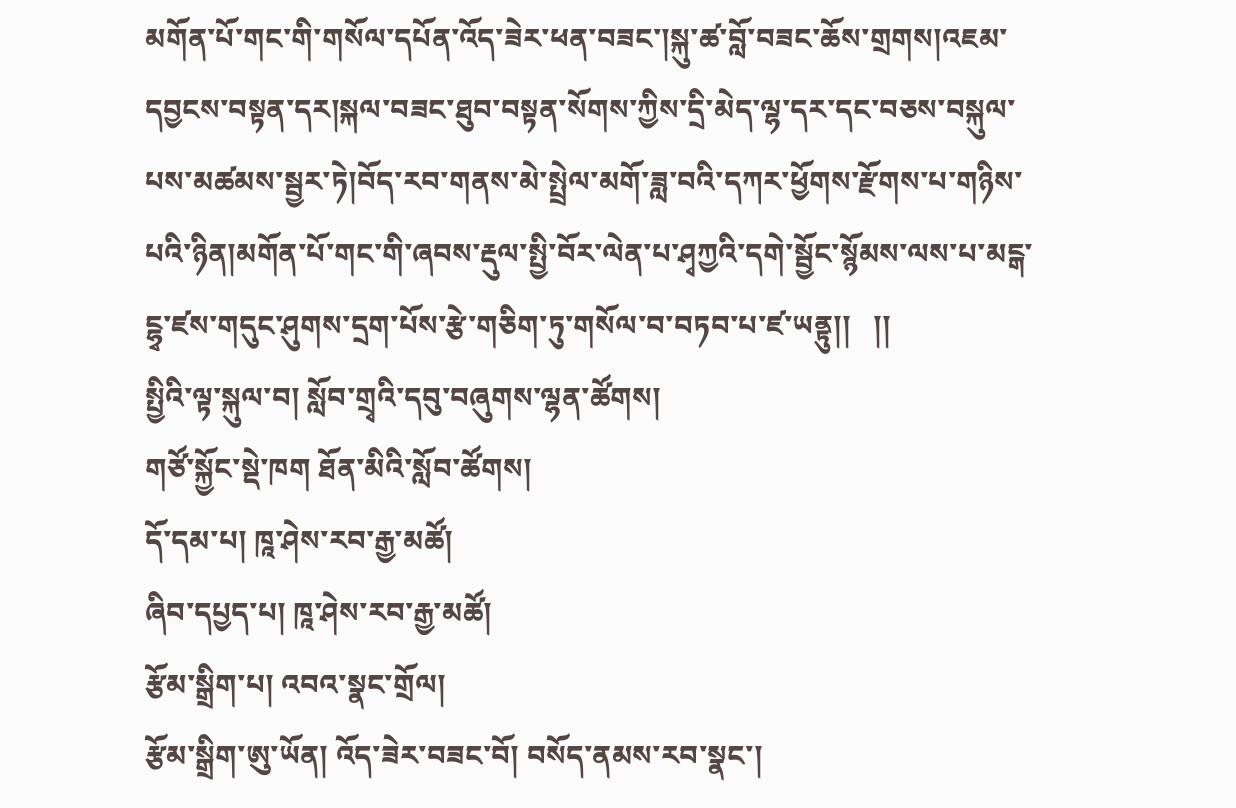མགོན་པོ་གང་གི་གསོལ་དཔོན་འོད་ཟེར་ཕན་བཟང་།སྐུ་ཚ་བློ་བཟང་ཆོས་གྲགས།འཇམ་དབྱངས་བསྟན་དར།སྐལ་བཟང་ཐུབ་བསྟན་སོགས་ཀྱིས་དྲི་མེད་ལྷ་དར་དང་བཅས་བསྐུལ་པས་མཚམས་སྦྱར་ཏེ།བོད་རབ་གནས་མེ་སྤྲེལ་མགོ་ཟླ་བའི་དཀར་ཕྱོགས་རྫོགས་པ་གཉིས་པའི་ཉིན།མགོན་པོ་གང་གི་ཞབས་རྡུལ་སྤྱི་བོར་ལེན་པ་ཤྭཀྱའི་དགེ་སྦྱོང་སྙོམས་ལས་པ་མངྒ་ངྷྭ་ཛས་གདུང་ཤུགས་དྲག་པོས་རྩེ་གཅིག་ཏུ་གསོལ་བ་བཏབ་པ་ཛ་ཡནྟུ།།   །།
སྤྱིའི་ལྟ་སྐུལ་བ། སློབ་གྲྭའི་དབུ་བཞུགས་ལྷན་ཚོགས།
གཙོ་སྐྱོང་སྡེ་ཁག ཐོན་མིའི་སློབ་ཚོགས།
དོ་དམ་པ། ཁཱ་ཤེས་རབ་རྒྱ་མཚོ།
ཞིབ་དཔྱད་པ། ཁཱ་ཤེས་རབ་རྒྱ་མཚོ།
རྩོམ་སྒྲིག་པ། འབའ་སྣང་གྲོལ།
རྩོམ་སྒྲིག་ཨུ་ཡོན། འོད་ཟེར་བཟང་བོ། བསོད་ནམས་རབ་སྣང་།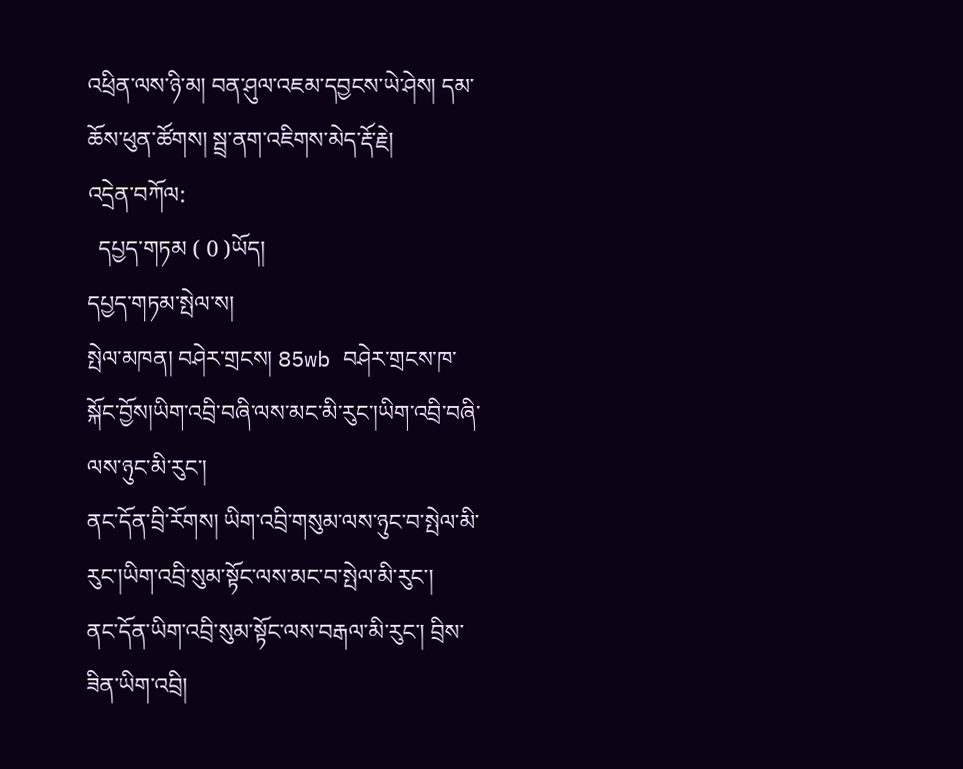འཕྲིན་ལས་ཉི་མ། བན་ཤུལ་འཇམ་དབྱངས་ཡེ་ཤེས། དམ་ཆོས་ཕུན་ཚོགས། སྦྲ་ནག་འཇིགས་མེད་རྡོ་རྗེ།
འདྲེན་བཀོལ:
  དཔྱད་གཏམ ( 0 )ཡོད།
དཔྱད་གཏམ་སྤེལ་ས།
སྤེལ་མཁན། བཤེར་གྲངས། 85wb བཤེར་གྲངས་ཁ་སྐོང་བྱོས།ཡིག་འབྲི་བཞི་ལས་མང་མི་རུང་།ཡིག་འབྲི་བཞི་ལས་ཉུང་མི་རུང་།
ནང་དོན་བྲི་རོགས། ཡིག་འབྲི་གསུམ་ལས་ཉུང་བ་སྤེལ་མི་རུང་།ཡིག་འབྲི་སུམ་སྟོང་ལས་མང་བ་སྤེལ་མི་རུང་།
ནང་དོན་ཡིག་འབྲི་སུམ་སྟོང་ལས་བརྒལ་མི་རུང་། བྲིས་ཟིན་ཡིག་འབྲི།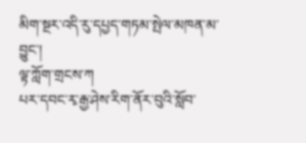མིག་སྔར་འདི་རུ་དཔྱད་གཏམ་སྤེལ་མཁན་མ་བྱུང་།
ལྟ་ཀློག་གྲངས་ཀ
པར་དབང་རྭ་རྒྱ་ཤེས་རིག་ནོར་བུའི་སློབ་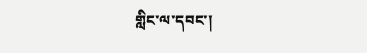གླིང་ལ་དབང་།